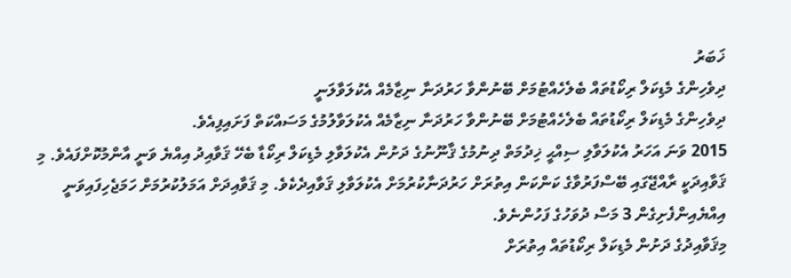ޚަބަރު
ދިވެހިންގެ މެޑިކަލް ރިކޯޑުތައް ބެލެހެއްޓުމަށް ބޭނުންވާ ހަރުދަނާ ނިޒާމެއް އެކުލަވާލަނީ
ދިވެހިންގެ މެޑިކަލް ރިކޯޑުތައް ބެލެހެއްޓުމަށް ބޭނުންވާ ހަރުދަނާ ނިޒާމެއް އެކުލަވާލުމުގެ މަސައްކަތް ފަށައިފިއެވެ.
2015 ވަނަ އަހަރު އެކުލަވާލި ސިއްޙީ ޚިދުމަތް ދިނުމުގެ ޤާނޫނުގެ ދަށުން އެކުލަވާލި މެޑިކަލް ރިކޯޑާ ބެހޭ ޤަވާއިދު އިއްޔެ ވަނީ އާންމުކޮށްފައެވެ. މި ޤަވާއިދަކީ ރާއްޖޭގައި ބޭސްފަރުވާގެ ކަންކަން އިތުރަށް ހަރުދަނާކުރުމަށް އެކުލަވާލި ޤަވާއިދެކެވެ. މި ޤަވާއިދަށް އަމަލުކުރުމަށް ހަމަޖެހިފައިވަނީ އިއްޔެއިންފެށިގެން 3 މަސް ދުވަހުގެ ފަހުންނެވެ.
މިޤަވާއިދުގެ ދަށުން މެޑިކަލް ރިކޯޑުތައް އިތުރަށް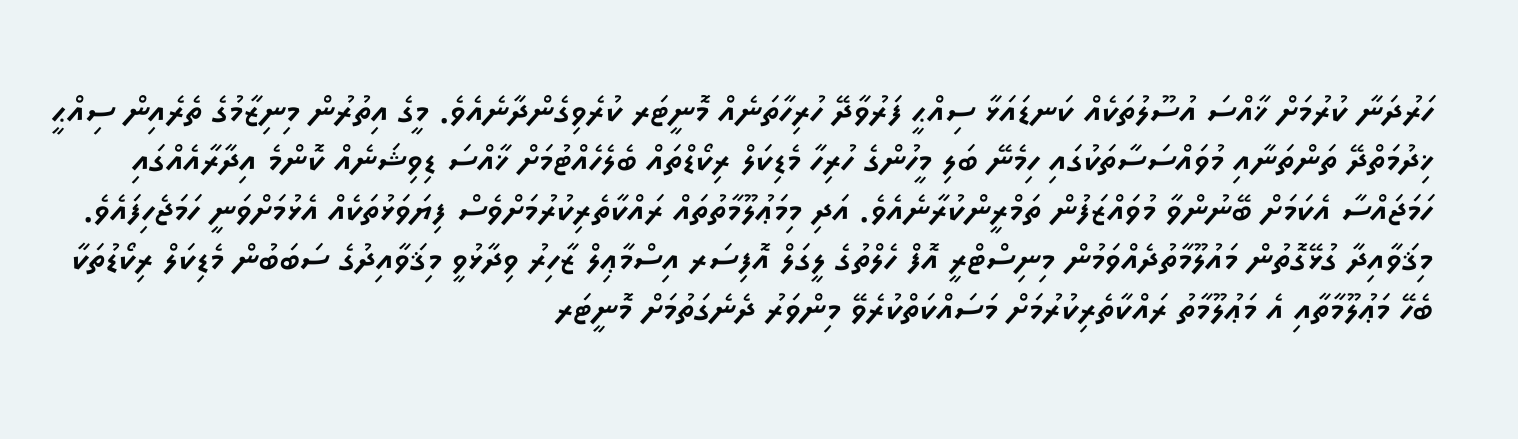ހަރުދަނާ ކުރުމަށް ޚާއްސަ އުސޫލުތަކެއް ކަނޑައަޅާ ސިއްޙީ ފަރުވާދޭ ހުރިހާތަނެއް މޮނީޓަރ ކުރެވިގެންދާނެއެވެ. މީގެ އިތުރުން މިނިޒާމުގެ ތެރެއިން ސިއްޙީ ޚިދުމަތްދޭ ތަންތަނާއި މުވައްސަސާތަކުގައި ހިމެނޭ ބަލި މީހުންގެ ހުރިހާ މެޑިކަލް ރިކޯޑްތައް ބެލެހެއްޓުމަށް ޚާއްސަ ޑިވިޝަނެއް ކޮންމެ އިދާރާއެއްގައި ހަމަޖައްސާ އެކަމަށް ބޭނުންވާ މުވައްޒަފުން ތަމްރީންކުރާނެއެވެ. އަދި މިމަޢުލޫމާތުތައް ރައްކާތެރިކުރުމަށްވެސް ފިޔަވަޅުތަކެއް އެޅުމަށްވަނީ ހަމަޖެހިފައެވެ.
މިޤަވާއިދާ ގުޅޭގޮތުން މައުލޫމާތުދެއްވަމުން މިނިސްޓްރީ އޮފް ހެލްތުގެ ލީގަލް އޮފިސަރ އިސްމާޢިލް ޒާހިރު ވިދާޅުވީ މިޤަވާއިދުގެ ސަބަބުން މެޑިކަލް ރިކޯޑުތަކާ ބެހޭ މަޢުލޫމާތާއި އެ މަޢުލޫމާތު ރައްކާތެރިކުރުމަށް މަސައްކަތްކުރެވޭ މިންވަރު ދެނެގަތުމަށް މޮނީޓަރ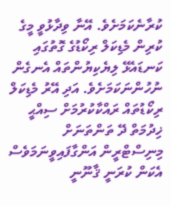ކުރާނެކަމަށެވެ. އޭނާ ވިދާޅުވީ މީގެ ކުރިން މެޑިކަލް ރިކޯޑުގެ ގޮތުގައި ކަނޑައެޅޭ ލިޔެކިޔުންތައް އެނގެން ނުހުންނަކަމަށެވެ. އަދި އޭރު މެޑިކަލް ރިކޯޑުތައް ރައްކާކުރުމަށް ސިއްޙީ ޚިދުމަތް ދޭ ތަންތަނަށް މިނިސްޓްރީން އަންގާފައިވީނަމަވެސް އެކަން ކުރަނީ ޤާނޫނީ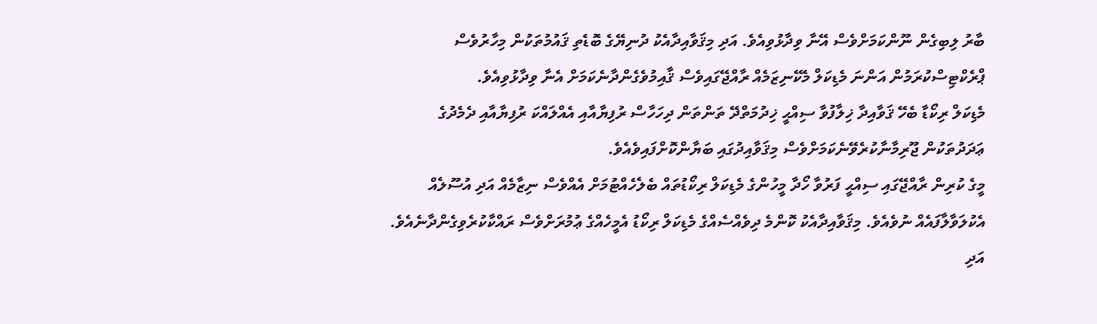ބާރު ލިބިގެން ނޫންކަމަށްވެސް އޭނާ ވިދާޅުވިއެވެ. އަދި މިޤަވާއިދާއެކު ދުނިޔޭގެ ބޮޑެތި ޤައުމުތަކުން މިހާރުވެސް ޕްރެކްޓިސްކުރަމުން އަންނަ މެޑިކަލް މެކޭނިޒަމެއް ރާއްޖޭގައިވެސް ޤާއިމުވެގެންދާނެކަމަށް އެނާ ވިދާޅުވިއެވެ.
މެޑިކަލް ރިކޯޑާ ބެހޭ ޤަވާއިދާ ޚިލާފުވާ ސިއްޙީ ޚިދުމަތްދޭ ތަންތަން ދިހަހާސް ރުފިޔާއާއި އެއްލައްކަ ރުފިޔާއާއި ދެމެދުގެ ޢަދަދުތަކުން ޖޫރިމާނާކުރެވޭނެކަމަށްވެސް މިޤަވާއިދުގައި ބަޔާންކޮށްފައިވެއެވެ.
މީގެ ކުރިން ރާއްޖޭގައި ސިއްޙީ ފަރުވާ ހޯދާ މީހުންގެ މެޑިކަލް ރިކޯޑުތައް ބެލެހެއްޓުމަށް އެއްވެސް ނިޒާމެއް އަދި އުސޫލެއް އެކުލަވާލާފައެއް ނުވެއެވެ. މިޤަވާއިދާއެކު ކޮންމެ ދިވެއްސެއްގެ މެޑިކަލް ރިކޯޑު އެމީހެއްގެ ޢުމުރަށްވެސް ރައްކާކުރެވިގެންދާނެއެވެ. އަދި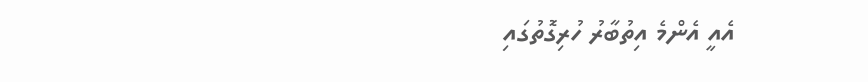އެއީ އެންމެ އިތުބާރު ހުރިގޮތުގައި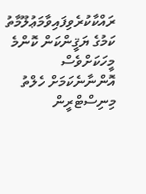ރައްކާކުރެވިފައިވާމަޢުލޫމާތު ކަމުގެ ޔަޤީންކަން ކޮންމެ މީހަކަށްވެސް އޮންނާނެކަމަށް ހެލްތު މިނިސްޓްރީން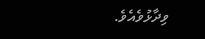ވިދާޅުވެއެވެ.